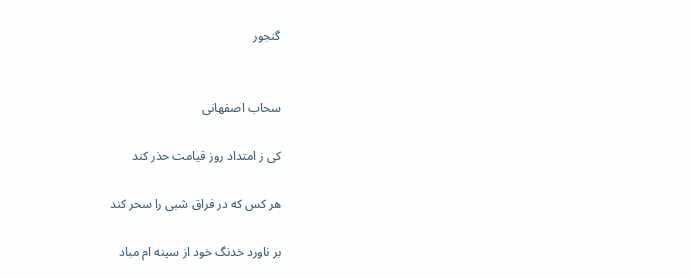گنجور


سحاب اصفهانی

کی ز امتداد روز قیامت حذر کند

هر کس که در فراق شبی را سحر کند

بر ناورد خدنگ خود از سینه ام مباد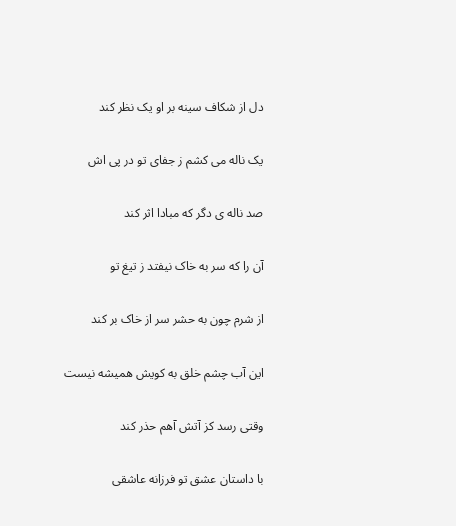دل از شکاف سینه بر او یک نظر کند

یک ناله می کشم ز جفای تو در پی اش

صد ناله ی دگر که مبادا اثر کند

آن را که سر به خاک نیفتد ز تیغ تو

از شرم چون به حشر سر از خاک بر کند

این آب چشم خلق به کویش همیشه نیست

وقتی رسد کز آتش آهم حذر کند

با داستان عشق تو فرزانه عاشقی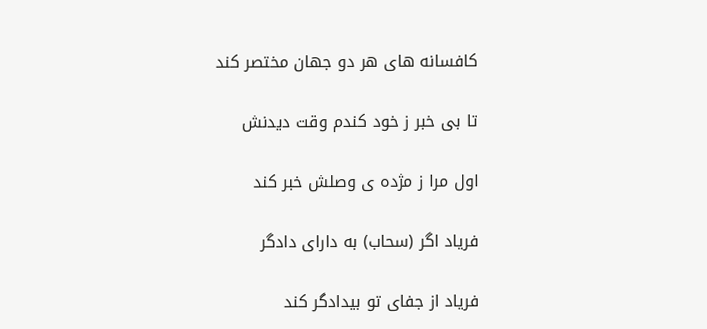کافسانه های هر دو جهان مختصر کند

تا بی خبر ز خود کندم وقت دیدنش

اول مرا ز مژده ی وصلش خبر کند

فریاد اگر (سحاب) به دارای دادگر

فریاد از جفای تو بیدادگر کند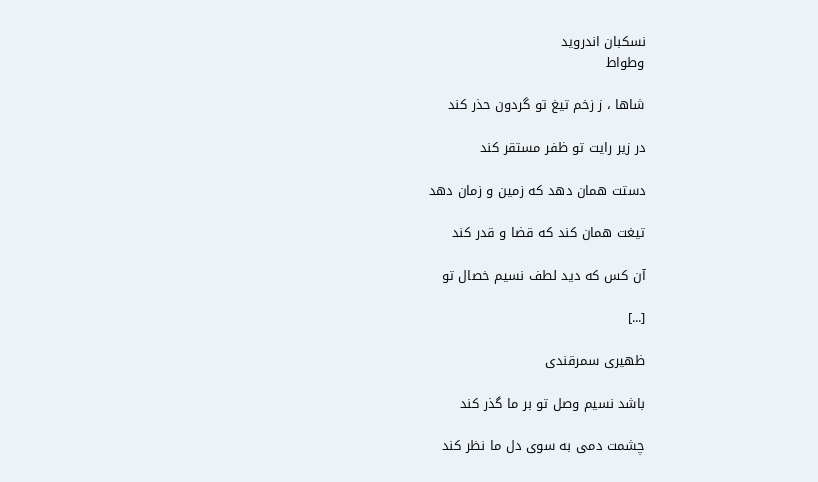نسکبان اندروید
وطواط

شاها ، ز زخم تیغ تو گردون حذر کند

در زیر رایت تو ظفر مستقر کند

دستت همان دهد که زمین و زمان دهد

تیغت همان کند که قضا و قدر کند

آن کس که دید لطف نسیم خصال تو

[...]

ظهیری سمرقندی

باشد نسیم وصل تو بر ما گذر کند

چشمت دمی به سوی دل ما نظر کند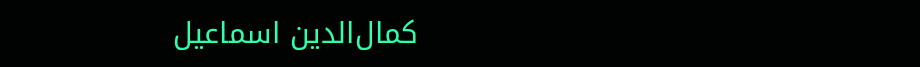کمال‌الدین اسماعیل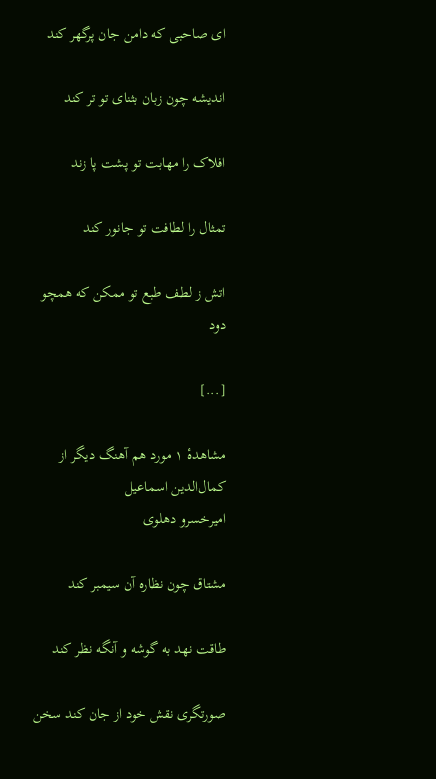ای صاحبی که دامن جان پرگهر کند

اندیشه چون زبان بثنای تو تر کند

افلاک را مهابت تو پشت پا زند

تمثال را لطافت تو جانور کند

اتش ز لطف طبع تو ممکن که همچو دود

[...]

مشاهدهٔ ۱ مورد هم آهنگ دیگر از کمال‌الدین اسماعیل
امیرخسرو دهلوی

مشتاق چون نظاره آن سیمبر کند

طاقت نهد به گوشه و آنگه نظر کند

صورتگری نقش خود از جان کند سخن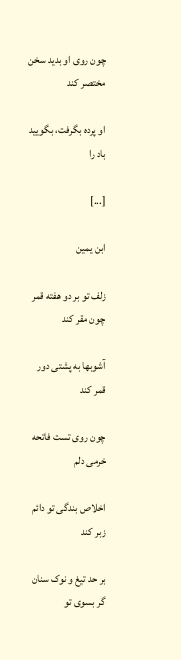چون روی او بدید سخن مختصر کند

او پرده بگرفت، بگویید باد را

[...]

ابن یمین

زلف تو بر دو هفته قمر چون مقر کند

آشوبها به پشتی دور قمر کند

چون روی تست فاتحه خرمی دلم

اخلاص بندگی تو دائم زبر کند

بر حد تیغ و نوک سنان گر بسوی تو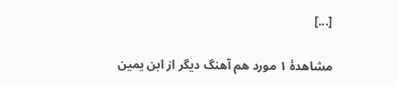[...]

مشاهدهٔ ۱ مورد هم آهنگ دیگر از ابن یمین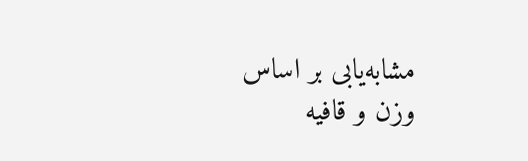مشابه‌یابی بر اساس وزن و قافیه